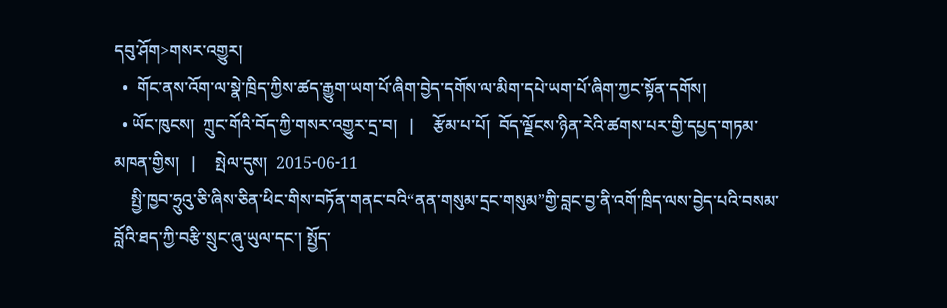དབུ་ཤོག>གསར་འགྱུར།
  •  གོང་ནས་འོག་ལ་སྣེ་ཁྲིད་ཀྱིས་ཚད་རྒྱུག་ཡག་པོ་ཞིག་བྱེད་དགོས་ལ་མིག་དཔེ་ཡག་པོ་ཞིག་ཀྱང་སྟོན་དགོས།
  • ཡོང་ཁུངས།  ཀྲུང་གོའི་བོད་ཀྱི་གསར་འགྱུར་དྲ་བ།   |     རྩོམ་པ་པོ།  བོད་ལྗོངས་ཉིན་རེའི་ཚགས་པར་གྱི་དཔྱད་གཏམ་མཁན་གྱིས།   |     སྤེལ་དུས།  2015-06-11
    སྤྱི་ཁྱབ་ཧྲུའུ་ཅི་ཞིས་ཅིན་ཕིང་གིས་བཏོན་གནང་བའི“ནན་གསུམ་དྲང་གསུམ”གྱི་བླང་བྱ་ནི་འགོ་ཁྲིད་ལས་བྱེད་པའི་བསམ་བློའི་ཐད་ཀྱི་བརྩི་སྲུང་ཞུ་ཡུལ་དང་། སྤྱོད་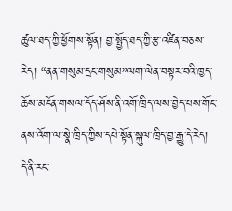ཚུལ་ཐད་ཀྱི་ཕྱོགས་སྟོན། བྱ་སྤྱོད་ཐད་ཀྱི་རྩ་འཛིན་བཅས་རེད། “ནན་གསུམ་དྲང་གསུམ”ལག་ལེན་བསྟར་བའི་ཁྱད་ཆོས་མངོན་གསལ་དོད་ཤོས་ནི་འགོ་ཁྲིད་ལས་བྱེད་པས་གོང་ནས་འོག་ལ་སྣེ་ཁྲིད་ཀྱིས་དཔེ་སྟོན་སྐུལ་ཁྲིད་བྱ་རྒྱུ་དེ་རེད། དེ་ནི་རང་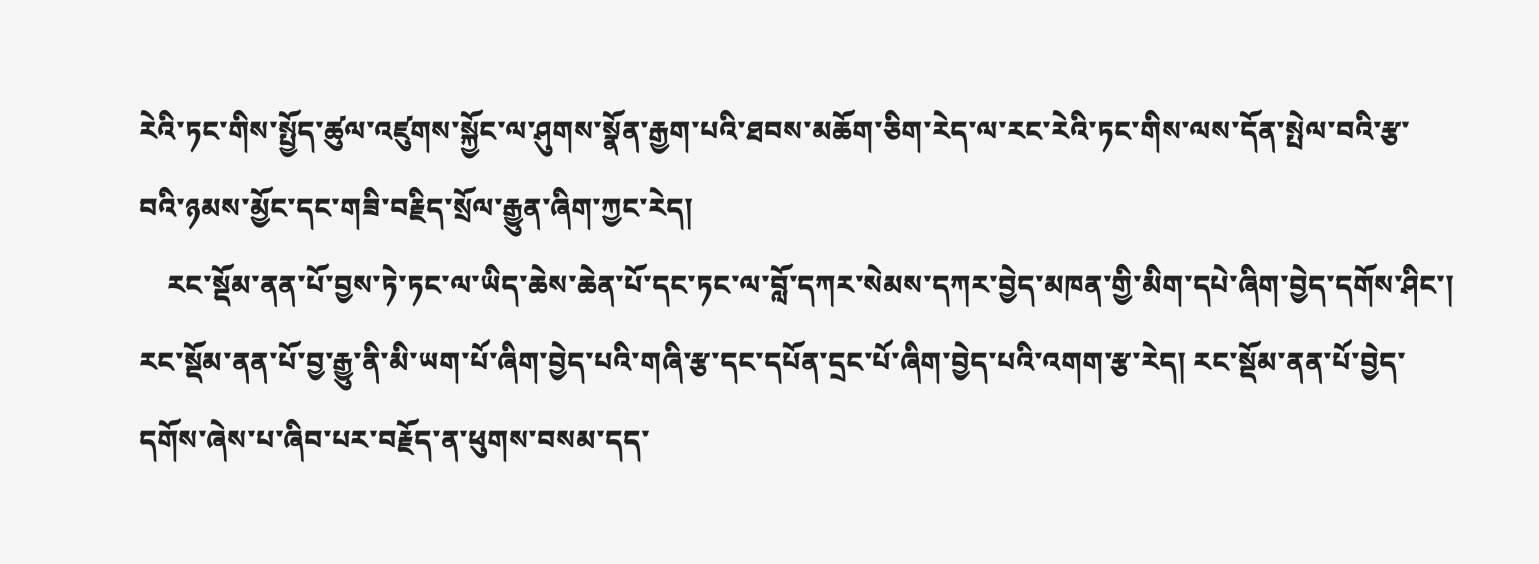རེའི་ཏང་གིས་སྤྱོད་ཚུལ་འཛུགས་སྐྱོང་ལ་ཤུགས་སྣོན་རྒྱག་པའི་ཐབས་མཆོག་ཅིག་རེད་ལ་རང་རེའི་ཏང་གིས་ལས་དོན་སྤེལ་བའི་རྩ་བའི་ཉམས་མྱོང་དང་གཟི་བརྗིད་སྲོལ་རྒྱུན་ཞིག་ཀྱང་རེད།
    རང་སྡོམ་ནན་པོ་བྱས་ཏེ་ཏང་ལ་ཡིད་ཆེས་ཆེན་པོ་དང་ཏང་ལ་བློ་དཀར་སེམས་དཀར་བྱེད་མཁན་གྱི་མིག་དཔེ་ཞིག་བྱེད་དགོས་ཤིང་། རང་སྡོམ་ནན་པོ་བྱ་རྒྱུ་ནི་མི་ཡག་པོ་ཞིག་བྱེད་པའི་གཞི་རྩ་དང་དཔོན་དྲང་པོ་ཞིག་བྱེད་པའི་འགག་རྩ་རེད། རང་སྡོམ་ནན་པོ་བྱེད་དགོས་ཞེས་པ་ཞིབ་པར་བརྗོད་ན་ཕུགས་བསམ་དད་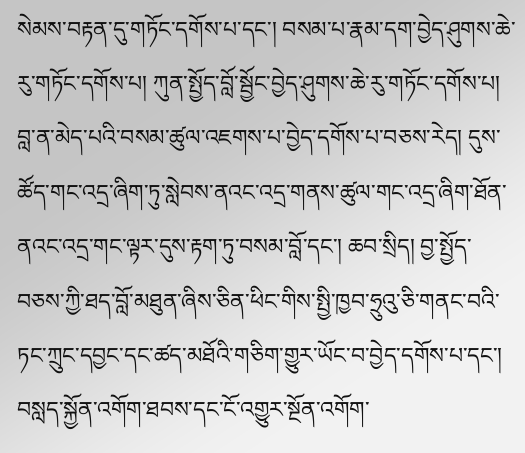སེམས་བརྟན་དུ་གཏོང་དགོས་པ་དང་། བསམ་པ་རྣམ་དག་བྱེད་ཤུགས་ཆེ་རུ་གཏོང་དགོས་པ། ཀུན་སྤྱོད་བློ་སྦྱོང་བྱེད་ཤུགས་ཆེ་རུ་གཏོང་དགོས་པ། བླ་ན་མེད་པའི་བསམ་ཚུལ་འཇགས་པ་བྱེད་དགོས་པ་བཅས་རེད། དུས་ཚོད་གང་འདྲ་ཞིག་ཏུ་སླེབས་ནའང་འདྲ་གནས་ཚུལ་གང་འདྲ་ཞིག་ཐོན་ནའང་འདྲ་གང་ལྟར་དུས་རྟག་ཏུ་བསམ་བློ་དང་། ཆབ་སྲིད། བྱ་སྤྱོད་བཅས་ཀྱི་ཐད་བློ་མཐུན་ཞིས་ཅིན་ཕིང་གིས་སྤྱི་ཁྱབ་ཧྲུའུ་ཅི་གནང་བའི་ཏང་ཀྲུང་དབྱང་དང་ཚད་མཐོའི་གཅིག་གྱུར་ཡོང་བ་བྱེད་དགོས་པ་དང་། བསླད་སྐྱོན་འགོག་ཐབས་དང་ངོ་འགྱུར་སྔོན་འགོག་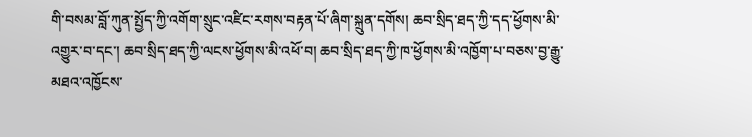གི་བསམ་བློ་ཀུན་སྤྱོད་ཀྱི་འགོག་སྲུང་འཛིང་རགས་བརྟན་པོ་ཞིག་སྐྲུན་དགོས། ཆབ་སྲིད་ཐད་ཀྱི་དད་ཕྱོགས་མི་འགྱུར་བ་དང་། ཆབ་སྲིད་ཐད་ཀྱི་ལངས་ཕྱོགས་མི་འཕོ་བ། ཆབ་སྲིད་ཐད་ཀྱི་ཁ་ཕྱོགས་མི་འཁྱོག་པ་བཅས་བྱ་རྒྱུ་མཐའ་འཁྱོངས་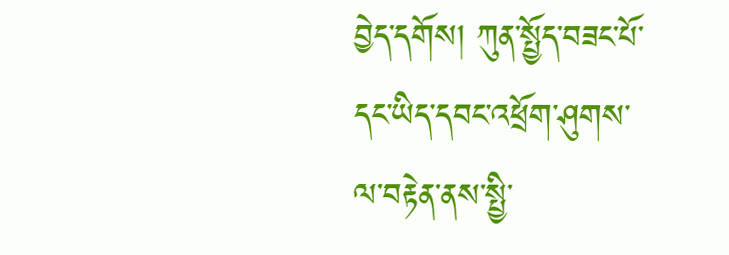བྱེད་དགོས། ཀུན་སྤྱོད་བཟང་པོ་དང་ཡིད་དབང་འཕྲོག་ཤུགས་ལ་བརྟེན་ནས་སྤྱི་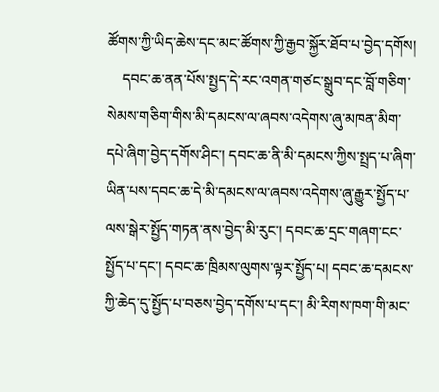ཚོགས་ཀྱི་ཡིད་ཆེས་དང་མང་ཚོགས་ཀྱི་རྒྱབ་སྐྱོར་ཐོབ་པ་བྱེད་དགོས།
    དབང་ཆ་ནན་པོས་སྤྱད་དེ་རང་འགན་གཙང་སྒྲུབ་དང་བློ་གཅིག་སེམས་གཅིག་གིས་མི་དམངས་ལ་ཞབས་འདེགས་ཞུ་མཁན་མིག་དཔེ་ཞིག་བྱེད་དགོས་ཤིང་། དབང་ཆ་ནི་མི་དམངས་ཀྱིས་སྤྲད་པ་ཞིག་ཡིན་པས་དབང་ཆ་དེ་མི་དམངས་ལ་ཞབས་འདེགས་ཞུ་རྒྱུར་སྤྱོད་པ་ལས་སྒེར་སྤྱོད་གཏན་ནས་བྱེད་མི་རུང་། དབང་ཆ་དྲང་གཞག་ངང་སྤྱོད་པ་དང་། དབང་ཆ་ཁྲིམས་ལུགས་ལྟར་སྤྱོད་པ། དབང་ཆ་དམངས་ཀྱི་ཆེད་དུ་སྤྱོད་པ་བཅས་བྱེད་དགོས་པ་དང་། མི་རིགས་ཁག་གི་མང་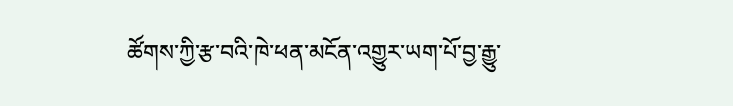ཚོགས་ཀྱི་རྩ་བའི་ཁེ་ཕན་མངོན་འགྱུར་ཡག་པོ་བྱ་རྒྱུ་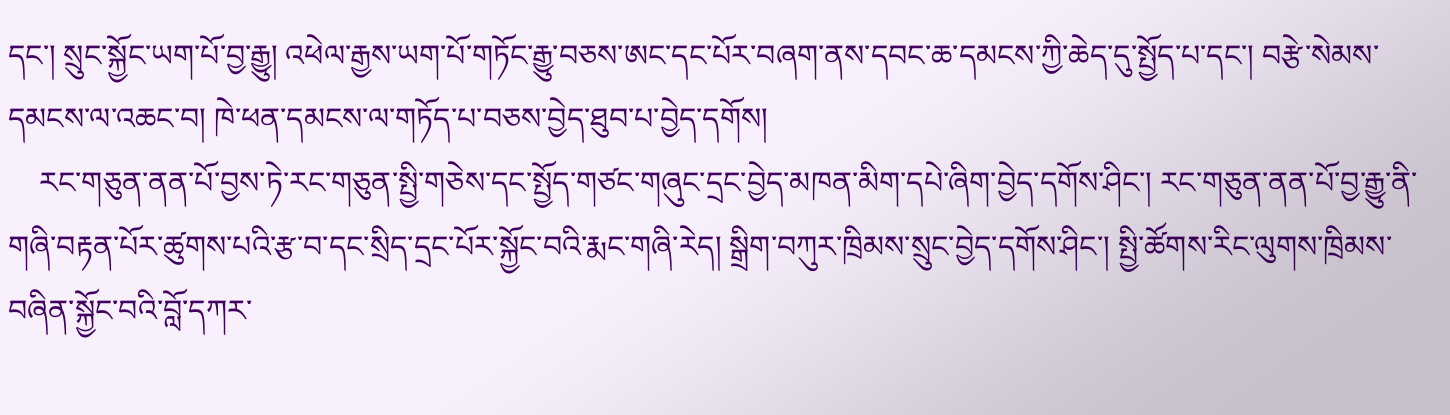དང་། སྲུང་སྐྱོང་ཡག་པོ་བྱ་རྒྱུ། འཕེལ་རྒྱས་ཡག་པོ་གཏོང་རྒྱུ་བཅས་ཨང་དང་པོར་བཞག་ནས་དབང་ཆ་དམངས་ཀྱི་ཆེད་དུ་སྤྱོད་པ་དང་། བརྩེ་སེམས་དམངས་ལ་འཆང་བ། ཁེ་ཕན་དམངས་ལ་གཏོད་པ་བཅས་བྱེད་ཐུབ་པ་བྱེད་དགོས།
    རང་གཅུན་ནན་པོ་བྱས་ཏེ་རང་གཅུན་སྤྱི་གཅེས་དང་སྤྱོད་གཙང་གཞུང་དྲང་བྱེད་མཁན་མིག་དཔེ་ཞིག་བྱེད་དགོས་ཤིང་། རང་གཅུན་ནན་པོ་བྱ་རྒྱུ་ནི་གཞི་བརྟན་པོར་ཚུགས་པའི་རྩ་བ་དང་སྲིད་དྲང་པོར་སྐྱོང་བའི་རྨང་གཞི་རེད། སྒྲིག་བཀུར་ཁྲིམས་སྲུང་བྱེད་དགོས་ཤིང་། སྤྱི་ཚོགས་རིང་ལུགས་ཁྲིམས་བཞིན་སྐྱོང་བའི་བློ་དཀར་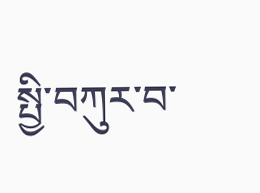སྤྱི་བཀུར་བ་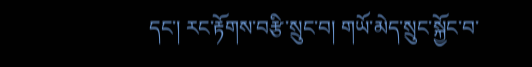དང་། རང་རྟོགས་བརྩི་སྲུང་བ། གཡོ་མེད་སྲུང་སྐྱོང་བ་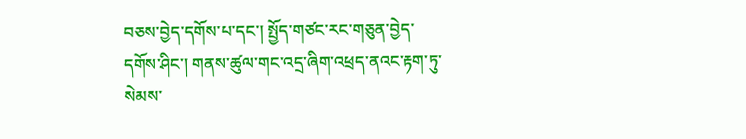བཅས་བྱེད་དགོས་པ་དང་། སྤྱོད་གཙང་རང་གཅུན་བྱེད་དགོས་ཤིང་། གནས་ཚུལ་གང་འདྲ་ཞིག་འཕྲད་ནའང་རྟག་ཏུ་སེམས་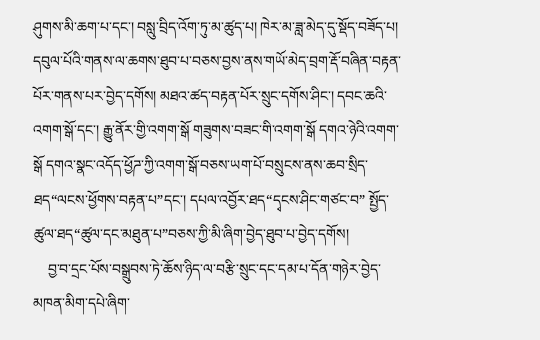ཤུགས་མི་ཆག་པ་དང་། བསླུ་བྲིད་འོག་ཏུ་མ་ཚུད་པ། ཁེར་མ་ཟླ་མེད་དུ་སྡོད་བཟོད་པ། དབུལ་པོའི་གནས་ལ་ཆགས་ཐུབ་པ་བཅས་བྱས་ནས་གཡོ་མེད་བྲག་རྡོ་བཞིན་བརྟན་པོར་གནས་པར་བྱེད་དགོས། མཐའ་ཚད་བརྟན་པོར་སྲུང་དགོས་ཤིང་། དབང་ཆའི་འགག་སྒོ་དང་། རྒྱུ་ནོར་གྱི་འགག་སྒོ གཟུགས་བཟང་གི་འགག་སྒོ དགའ་ཉེའི་འགག་སྒོ དགའ་སྣང་འདོད་ཕྱོཌ་ཀྱི་འགག་སྒོ་བཅས་ཡག་པོ་བསྲུངས་ནས་ཆབ་སྲིད་ཐད“ལངས་ཕྱོགས་བརྟན་པ”དང་། དཔལ་འབྱོར་ཐད“དྭངས་ཤིང་གཙང་བ” སྤྱོད་ཚུལ་ཐད“ཚུལ་དང་མཐུན་པ”བཅས་ཀྱི་མི་ཞིག་བྱེད་ཐུབ་པ་བྱེད་དགོས།
    བྱ་བ་དྲང་པོས་བསྒྲུབས་ཏེ་ཆོས་ཉིད་ལ་བརྩི་སྲུང་དང་དམ་པ་དོན་གཉེར་བྱེད་མཁན་མིག་དཔེ་ཞིག་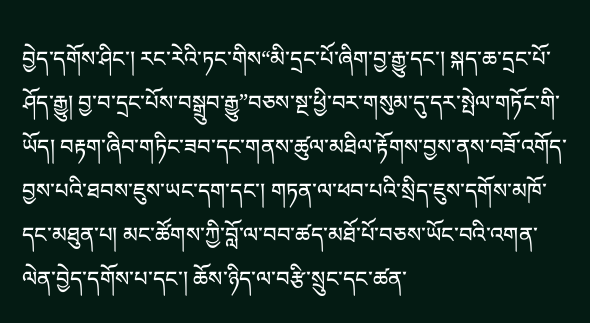བྱེད་དགོས་ཤིང་། རང་རེའི་ཏང་གིས“མི་དྲང་པོ་ཞིག་བྱ་རྒྱུ་དང་། སྐད་ཆ་དྲང་པོ་ཤོད་རྒྱུ། བྱ་བ་དྲང་པོས་བསྒྲུབ་རྒྱུ”བཅས་སྔ་ཕྱི་བར་གསུམ་དུ་དར་སྤེལ་གཏོང་གི་ཡོད། བརྟག་ཞིབ་གཏིང་ཟབ་དང་གནས་ཚུལ་མཐིལ་རྟོགས་བྱས་ནས་བཟོ་འགོད་བྱས་པའི་ཐབས་ཇུས་ཡང་དག་དང་། གཏན་ལ་ཕབ་པའི་སྲིད་ཇུས་དགོས་མཁོ་དང་མཐུན་པ། མང་ཚོགས་ཀྱི་བློ་ལ་བབ་ཚད་མཐོ་པོ་བཅས་ཡོང་བའི་འགན་ལེན་བྱེད་དགོས་པ་དང་། ཆོས་ཉིད་ལ་བརྩི་སྲུང་དང་ཚན་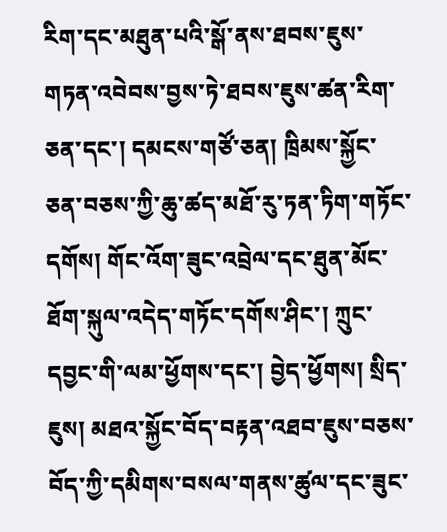རིག་དང་མཐུན་པའི་སྒོ་ནས་ཐབས་ཇུས་གཏན་འབེབས་བྱས་ཏེ་ཐབས་ཇུས་ཚན་རིག་ཅན་དང་། དམངས་གཙོ་ཅན། ཁྲིམས་སྐྱོང་ཅན་བཅས་ཀྱི་ཆུ་ཚད་མཐོ་རུ་ཏན་ཏིག་གཏོང་དགོས། གོང་འོག་ཟུང་འབྲེལ་དང་ཐུན་མོང་ཐོག་སྐུལ་འདེད་གཏོང་དགོས་ཤིང་། ཀྲུང་དབྱང་གི་ལམ་ཕྱོགས་དང་། བྱེད་ཕྱོགས། སྲིད་ཇུས། མཐའ་སྐྱོང་བོད་བརྟན་འཐབ་ཇུས་བཅས་བོད་ཀྱི་དམིགས་བསལ་གནས་ཚུལ་དང་ཟུང་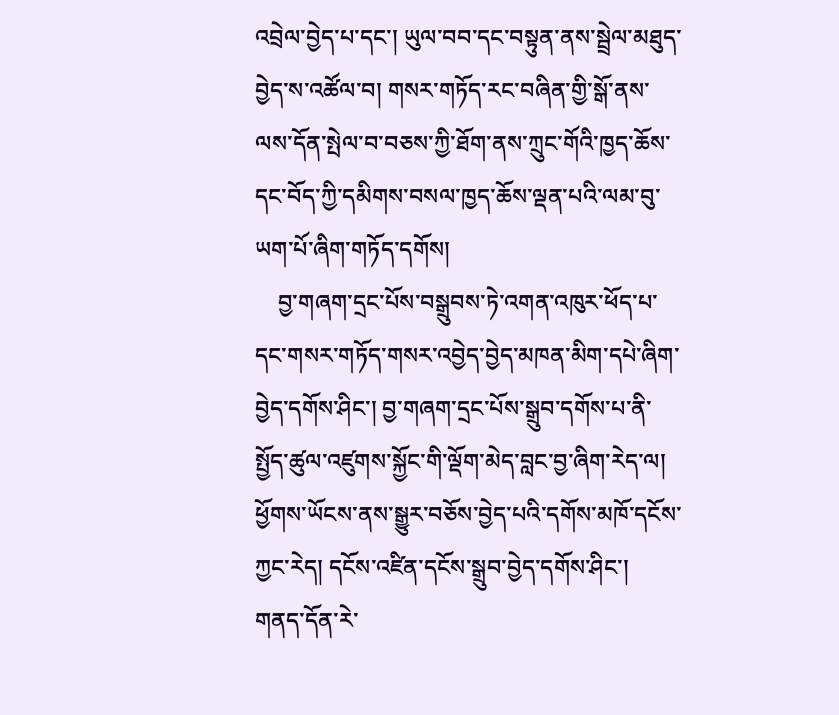འབྲེལ་བྱེད་པ་དང་། ཡུལ་བབ་དང་བསྟུན་ནས་སྦྲེལ་མཐུད་བྱེད་ས་འཚོལ་བ། གསར་གཏོད་རང་བཞིན་གྱི་སྒོ་ནས་ལས་དོན་སྤེལ་བ་བཅས་ཀྱི་ཐོག་ནས་ཀྲུང་གོའི་ཁྱད་ཆོས་དང་བོད་ཀྱི་དམིགས་བསལ་ཁྱད་ཆོས་ལྡན་པའི་ལམ་བུ་ཡག་པོ་ཞིག་གཏོད་དགོས།
    བྱ་གཞག་དྲང་པོས་བསྒྲུབས་ཏེ་འགན་འཁུར་ཕོད་པ་དང་གསར་གཏོད་གསར་འབྱེད་བྱེད་མཁན་མིག་དཔེ་ཞིག་བྱེད་དགོས་ཤིང་། བྱ་གཞག་དྲང་པོས་སྒྲུབ་དགོས་པ་ནི་སྤྱོད་ཚུལ་འཛུགས་སྐྱོང་གི་ལྡོག་མེད་བླང་བྱ་ཞིག་རེད་ལ། ཕྱོགས་ཡོངས་ནས་སྒྱུར་བཅོས་བྱེད་པའི་དགོས་མཁོ་དངོས་ཀྱང་རེད། དངོས་འཛིན་དངོས་སྒྲུབ་བྱེད་དགོས་ཤིང་། གནད་དོན་རེ་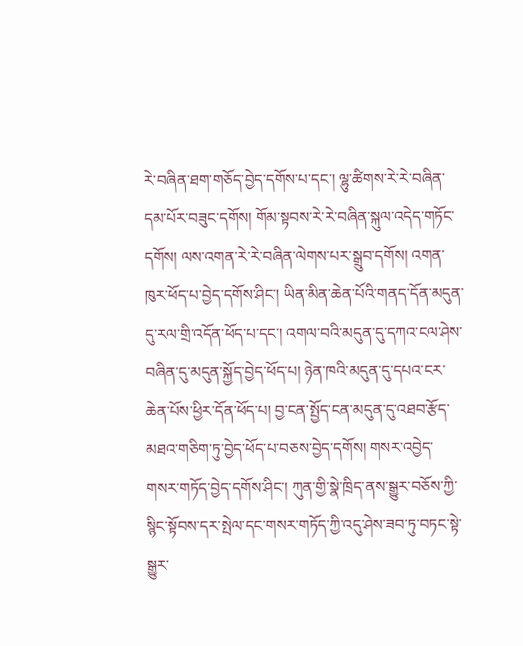རེ་བཞིན་ཐག་གཅོད་བྱེད་དགོས་པ་དང་། ལྷུ་ཚིགས་རེ་རེ་བཞིན་དམ་པོར་བཟུང་དགོས། གོམ་སྟབས་རེ་རེ་བཞིན་སྐུལ་འདེད་གཏོང་དགོས། ལས་འགན་རེ་རེ་བཞིན་ལེགས་པར་སྒྲུབ་དགོས། འགན་ཁུར་ཕོད་པ་བྱེད་དགོས་ཤིང་། ཡིན་མིན་ཆེན་པོའི་གནད་དོན་མདུན་དུ་རལ་གྲི་འདོན་ཕོད་པ་དང་། འགལ་བའི་མདུན་དུ་དཀའ་ངལ་ཤེས་བཞིན་དུ་མདུན་སྐྱོད་བྱེད་ཕོད་པ། ཉེན་ཁའི་མདུན་དུ་དཔའ་ངར་ཆེན་པོས་ཕྱིར་དོན་ཕོད་པ། བྱ་ངན་སྤྱོད་ངན་མདུན་དུ་འཐབ་རྩོད་མཐའ་གཅིག་ཏུ་བྱེད་ཕོད་པ་བཅས་བྱེད་དགོས། གསར་འབྱེད་གསར་གཏོད་བྱེད་དགོས་ཤིང་། ཀུན་གྱི་སྣེ་ཁྲིད་ནས་སྒྱུར་བཅོས་ཀྱི་སྙིང་སྟོབས་དར་སྤེལ་དང་གསར་གཏོད་ཀྱི་འདུ་ཤེས་ཟབ་ཏུ་བཏང་སྟེ་སྒྱུར་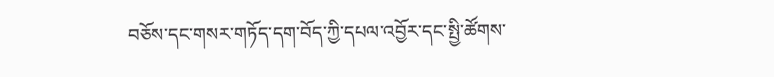བཅོས་དང་གསར་གཏོད་དག་བོད་ཀྱི་དཔལ་འབྱོར་དང་སྤྱི་ཚོགས་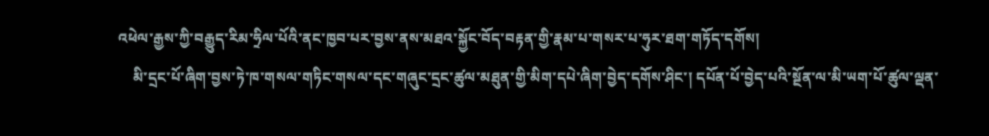འཕེལ་རྒྱས་ཀྱི་བརྒྱུད་རིམ་ཧྲིལ་པོའི་ནང་ཁྱབ་པར་བྱས་ནས་མཐའ་སྐྱོང་བོད་བརྟན་གྱི་རྣམ་པ་གསར་པ་ཧུར་ཐག་གཏོད་དགོས།
    མི་དྲང་པོ་ཞིག་བྱས་ཏེ་ཁ་གསལ་གཏིང་གསལ་དང་གཞུང་དྲང་ཚུལ་མཐུན་གྱི་མིག་དཔེ་ཞིག་བྱེད་དགོས་ཤིང་། དཔོན་པོ་བྱེད་པའི་སྔོན་ལ་མི་ཡག་པོ་ཚུལ་ལྡན་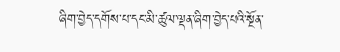ཞིག་བྱེད་དགོས་པ་དང་མི་ཚུལ་ལྡན་ཞིག་བྱེད་པའི་སྔོན་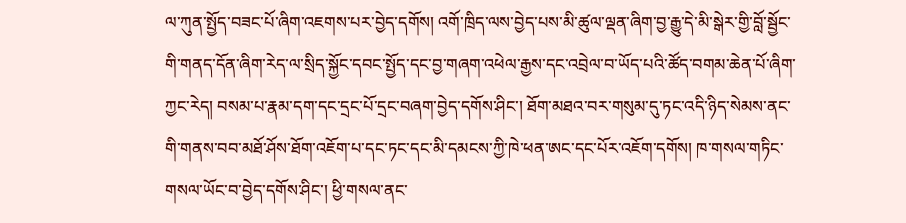ལ་ཀུན་སྤྱོད་བཟང་པོ་ཞིག་འཇགས་པར་བྱེད་དགོས། འགོ་ཁྲིད་ལས་བྱེད་པས་མི་ཚུལ་ལྡན་ཞིག་བྱ་རྒྱུ་དེ་མི་སྒེར་གྱི་བློ་སྦྱོང་གི་གནད་དོན་ཞིག་རེད་ལ་སྲིད་སྐྱོང་དབང་སྤྱོད་དང་བྱ་གཞག་འཕེལ་རྒྱས་དང་འབྲེལ་བ་ཡོད་པའི་ཚོད་བགམ་ཆེན་པོ་ཞིག་ཀྱང་རེད། བསམ་པ་རྣམ་དག་དང་དྲང་པོ་དྲང་བཞག་བྱེད་དགོས་ཤིང་། ཐོག་མཐའ་བར་གསུམ་དུ་ཏང་འདི་ཉིད་སེམས་ནང་གི་གནས་བབ་མཐོ་ཤོས་ཐོག་འཇོག་པ་དང་ཏང་དང་མི་དམངས་ཀྱི་ཁེ་ཕན་ཨང་དང་པོར་འཇོག་དགོས། ཁ་གསལ་གཏིང་གསལ་ཡོང་བ་བྱེད་དགོས་ཤིང་། ཕྱི་གསལ་ནང་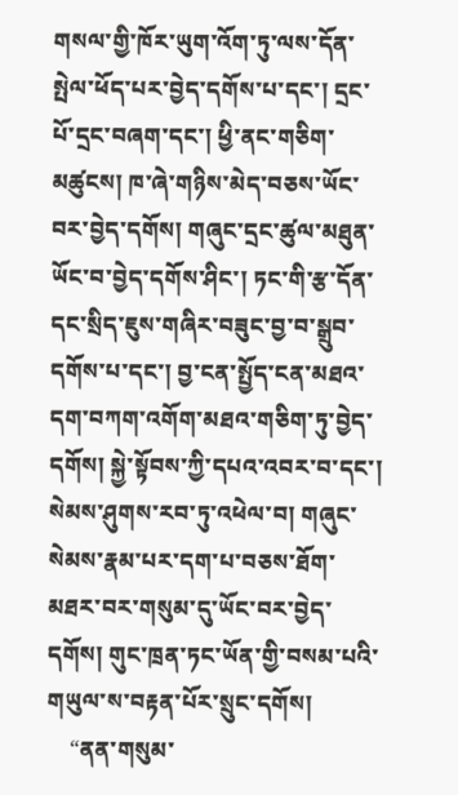གསལ་གྱི་ཁོར་ཡུག་འོག་ཏུ་ལས་དོན་སྤེལ་ཕོད་པར་བྱེད་དགོས་པ་དང་། དྲང་པོ་དྲང་བཞག་དང་། ཕྱི་ནང་གཅིག་མཚུངས། ཁ་ཞེ་གཉིས་མེད་བཅས་ཡོང་བར་བྱེད་དགོས། གཞུང་དྲང་ཚུལ་མཐུན་ཡོང་བ་བྱེད་དགོས་ཤིང་། ཏང་གི་རྩ་དོན་དང་སྲིད་ཇུས་གཞིར་བཟུང་བྱ་བ་སྒྲུབ་དགོས་པ་དང་། བྱ་ངན་སྤྱོད་ངན་མཐའ་དག་བཀག་འགོག་མཐའ་གཅིག་ཏུ་བྱེད་དགོས། སྐྱེ་སྟོབས་ཀྱི་དཔའ་འབར་བ་དང་། སེམས་ཤུགས་རབ་ཏུ་འཕེལ་བ། གཞུང་སེམས་རྣམ་པར་དག་པ་བཅས་ཐོག་མཐར་བར་གསུམ་དུ་ཡོང་བར་བྱེད་དགོས། གུང་ཁྲན་ཏང་ཡོན་གྱི་བསམ་པའི་གཡུལ་ས་བརྟན་པོར་སྲུང་དགོས།
    “ནན་གསུམ་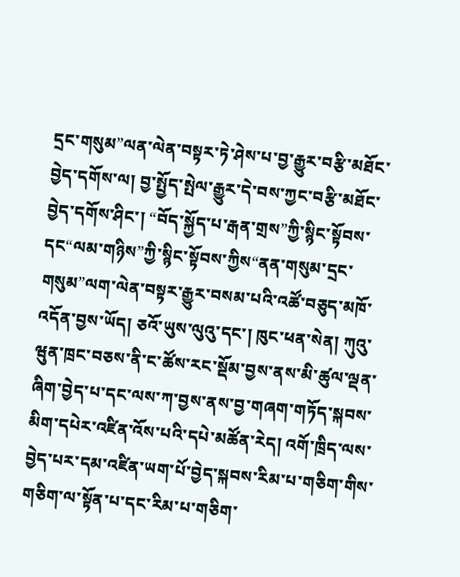དྲང་གསུམ”ལན་ལེན་བསྟར་ཏེ་ཤེས་པ་བྱ་རྒྱུར་བརྩི་མཐོང་བྱེད་དགོས་ལ། བྱ་སྤྱོད་སྤེལ་རྒྱུར་དེ་བས་ཀྱང་བརྩི་མཐོང་བྱེད་དགོས་ཤིང་། “བོད་སྐྱོད་པ་རྒན་གྲས”ཀྱི་སྙིང་སྟོབས་དང“ལམ་གཉིས”ཀྱི་སྙིང་སྟོབས་ཀྱིས“ནན་གསུམ་དྲང་གསུམ”ལག་ལེན་བསྟར་རྒྱུར་བསམ་པའི་འཚོ་བཅུད་མཁོ་འདོན་བྱས་ཡོད། ཅའོ་ཡུས་ལུའུ་དང་། ཁུང་ཕན་སེན། ཀུའུ་ཝུན་ཁྲང་བཅས་ནི་ང་ཚོས་རང་སྡོམ་བྱས་ནས་མི་ཚུལ་ལྡན་ཞིག་བྱེད་པ་དང་ལས་ཀ་བྱས་ནས་བྱ་གཞག་གཏོད་སྐབས་མིག་དཔེར་འཛིན་འོས་པའི་དཔེ་མཚོན་རེད། འགོ་ཁྲིད་ལས་བྱེད་པར་དམ་འཛིན་ཡག་པོ་བྱེད་སྐབས་རིམ་པ་གཅིག་གིས་གཅིག་ལ་སྟོན་པ་དང་རིམ་པ་གཅིག་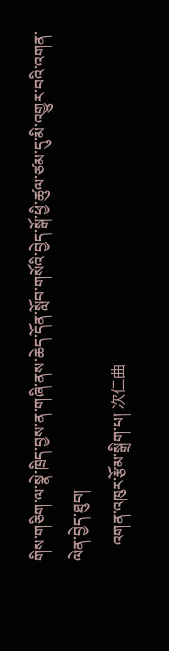གིས་གཅིག་ལ་སྣེ་ཁྲིད་བྱས་ན་གཞི་ནས་ཆེད་དོན་སློབ་གསོའི་བྱེད་སྒོ་ཕྱི་ཚུལ་ཙམ་དུ་མི་འགྱུར་བའི་འགན་ལེན་བྱེད་ཐུབ།
    འགན་འཁུར་རྩོམ་སྒྲིག་པ། 次仁曲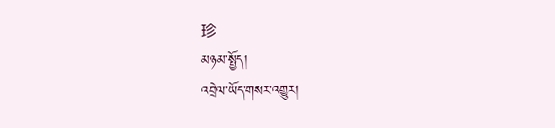珍
མཉམ་སྤྱོད།
འབྲེལ་ཡོད་གསར་འགྱུར།